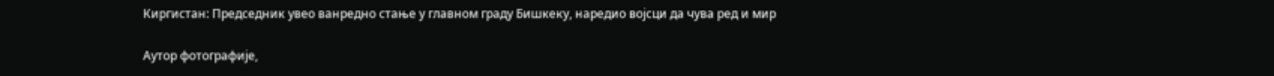Киргистан: Председник увео ванредно стање у главном граду Бишкеку, наредио војсци да чува ред и мир

Аутор фотографије,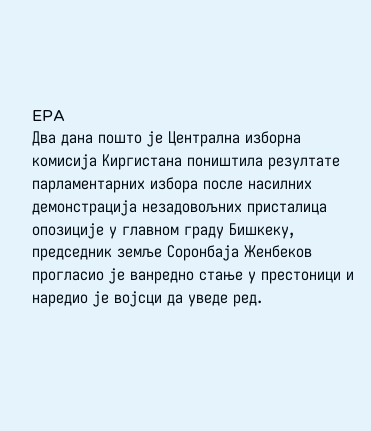EPA
Два дана пошто је Централна изборна комисија Киргистана поништила резултате парламентарних избора после насилних демонстрација незадовољних присталица опозиције у главном граду Бишкеку, председник земље Соронбаја Женбеков прогласио је ванредно стање у престоници и наредио је војсци да уведе ред.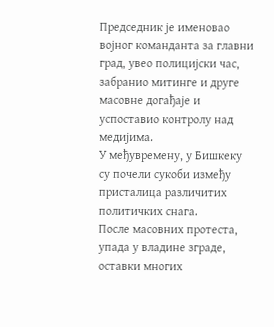Председник је именовао војног команданта за главни град, увео полицијски час, забранио митинге и друге масовне догађаје и успоставио контролу над медијима.
У међувремену, у Бишкеку су почели сукоби између присталица различитих политичких снага.
После масовних протеста, упада у владине зграде, оставки многих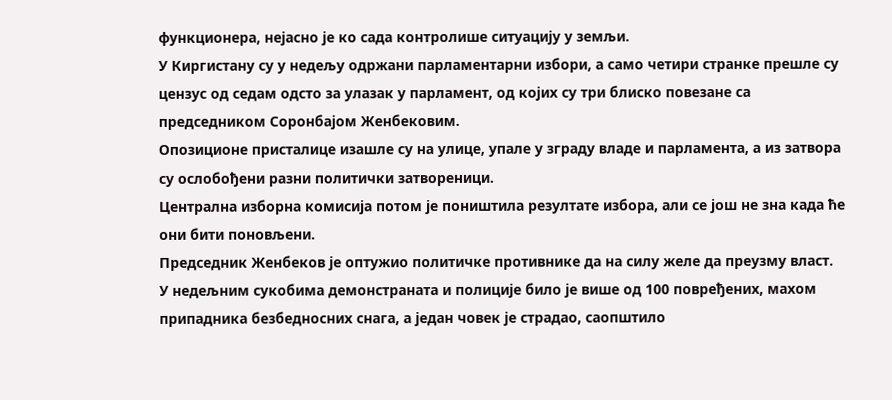функционера, нејасно је ко сада контролише ситуацију у земљи.
У Киргистану су у недељу одржани парламентарни избори, а само четири странке прешле су цензус од седам одсто за улазак у парламент, од којих су три блиско повезане са председником Соронбајом Женбековим.
Опозиционе присталице изашле су на улице, упале у зграду владе и парламента, а из затвора су ослобођени разни политички затвореници.
Централна изборна комисија потом је поништила резултате избора, али се још не зна када ће они бити поновљени.
Председник Женбеков је оптужио политичке противнике да на силу желе да преузму власт.
У недељним сукобима демонстраната и полиције било је више од 100 повређених, махом припадника безбедносних снага, а један човек је страдао, саопштило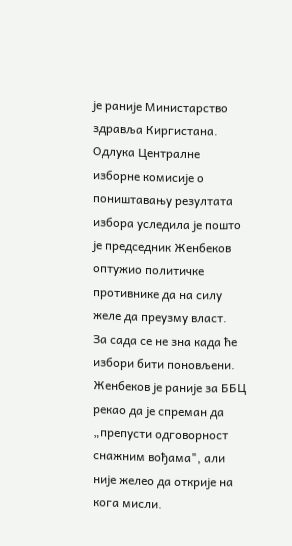је раније Министарство здравља Киргистана.
Одлука Централне изборне комисије о поништавању резултата избора уследила је пошто је председник Женбеков оптужио политичке противнике да на силу желе да преузму власт.
За сада се не зна када ће избори бити поновљени.
Женбеков је раније за ББЦ рекао да је спреман да „препусти одговорност снажним вођама", али није желео да открије на кога мисли.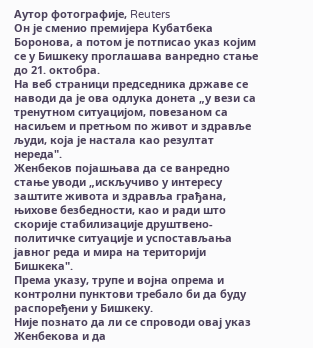Аутор фотографије, Reuters
Он је сменио премијера Кубатбека Боронова, а потом је потписао указ којим се у Бишкеку проглашава ванредно стање до 21. октобра.
На веб страници председника државе се наводи да је ова одлука донета „у вези са тренутном ситуацијом, повезаном са насиљем и претњом по живот и здравље људи, која је настала као резултат нереда".
Женбеков појашњава да се ванредно стање уводи „искључиво у интересу заштите живота и здравља грађана, њихове безбедности, као и ради што скорије стабилизације друштвено-политичке ситуације и успостављања јавног реда и мира на територији Бишкека".
Према указу, трупе и војна опрема и контролни пунктови требало би да буду распоређени у Бишкеку.
Није познато да ли се спроводи овај указ Женбекова и да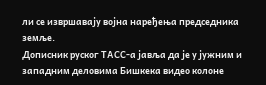ли се извршавају војна наређења председника земље.
Дописник руског ТАСС-а јавља да је у јужним и западним деловима Бишкека видео колоне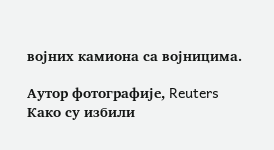војних камиона са војницима.

Аутор фотографије, Reuters
Како су избили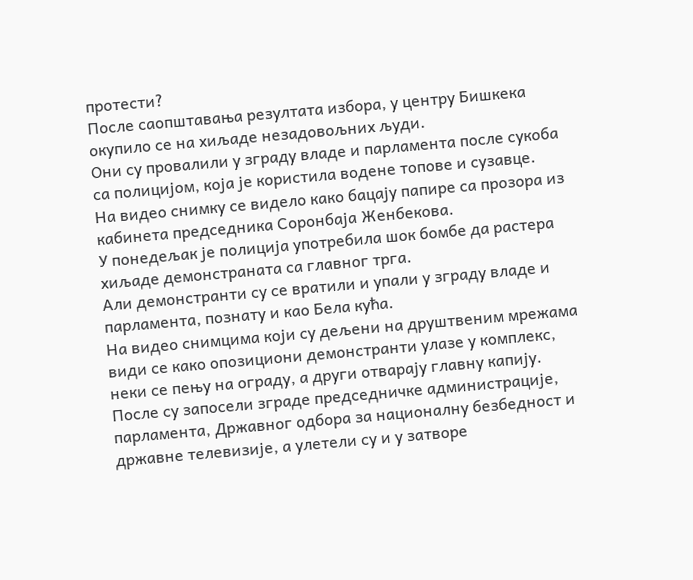протести?
После саопштавања резултата избора, у центру Бишкека окупило се на хиљаде незадовољних људи.
Они су провалили у зграду владе и парламента после сукоба са полицијом, која је користила водене топове и сузавце.
На видео снимку се видело како бацају папире са прозора из кабинета председника Соронбаја Женбекова.
У понедељак је полиција употребила шок бомбе да растера хиљаде демонстраната са главног трга.
Али демонстранти су се вратили и упали у зграду владе и парламента, познату и као Бела кућа.
На видео снимцима који су дељени на друштвеним мрежама види се како опозициони демонстранти улазе у комплекс, неки се пењу на ограду, а други отварају главну капију.
После су запосели зграде председничке администрације, парламента, Државног одбора за националну безбедност и државне телевизије, а улетели су и у затворе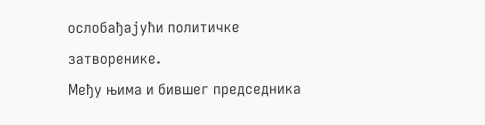ослобађајући политичке затворенике.
Међу њима и бившег председника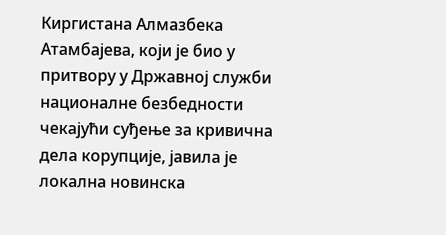Киргистана Алмазбека Атамбајева, који је био у притвору у Државној служби националне безбедности чекајући суђење за кривична дела корупције, јавила је локална новинска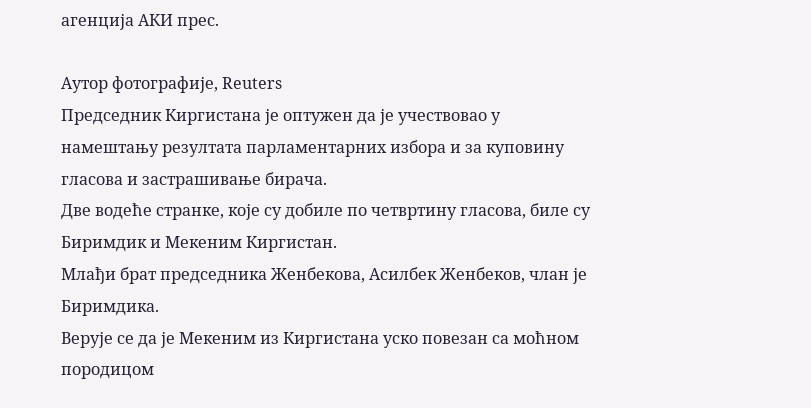агенција АКИ прес.

Аутор фотографије, Reuters
Председник Киргистана је оптужен да је учествовао у намештању резултата парламентарних избора и за куповину гласова и застрашивање бирача.
Две водеће странке, које су добиле по четвртину гласова, биле су Биримдик и Мекеним Киргистан.
Млађи брат председника Женбекова, Асилбек Женбеков, члан је Биримдика.
Верује се да је Мекеним из Киргистана уско повезан са моћном породицом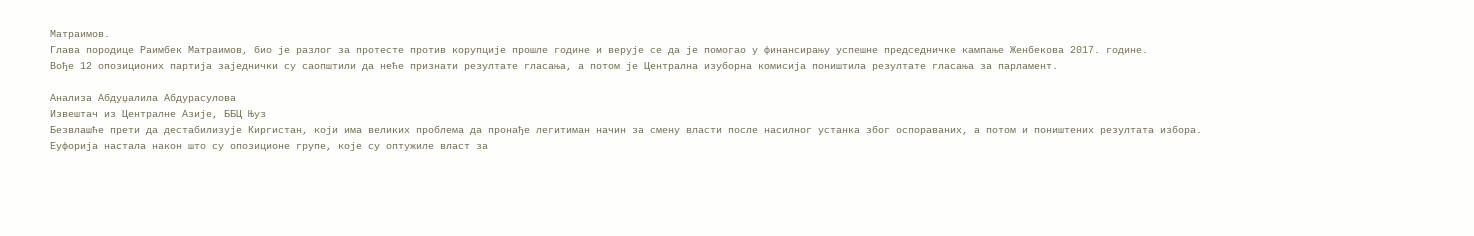Матраимов.
Глава породице Раимбек Матраимов, био је разлог за протесте против корупције прошле године и верује се да је помогао у финансирању успешне председничке кампање Женбекова 2017. године.
Вође 12 опозиционих партија заједнички су саопштили да неће признати резултате гласања, а потом је Централна изуборна комисија поништила резултате гласања за парламент.

Анализа Абдуџалила Абдурасулова
Извештач из Централне Азије, ББЦ Њуз
Безвлашће прети да дестабилизује Киргистан, који има великих проблема да пронађе легитиман начин за смену власти после насилног устанка због оспораваних, а потом и поништених резултата избора.
Еуфорија настала након што су опозиционе групе, које су оптужиле власт за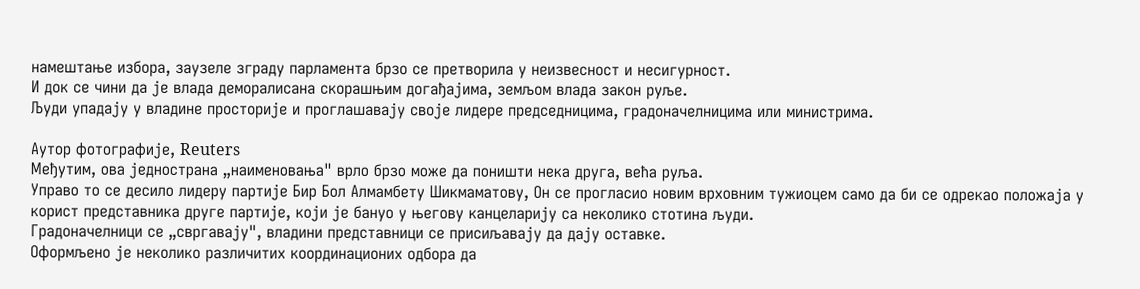намештање избора, заузеле зграду парламента брзо се претворила у неизвесност и несигурност.
И док се чини да је влада деморалисана скорашњим догађајима, земљом влада закон руље.
Људи упадају у владине просторије и проглашавају своје лидере председницима, градоначелницима или министрима.

Аутор фотографије, Reuters
Међутим, ова једнострана „наименовања" врло брзо може да поништи нека друга, већа руља.
Управо то се десило лидеру партије Бир Бол Алмамбету Шикмаматову, Он се прогласио новим врховним тужиоцем само да би се одрекао положаја у корист представника друге партије, који је бануо у његову канцеларију са неколико стотина људи.
Градоначелници се „свргавају", владини представници се присиљавају да дају оставке.
Оформљено је неколико различитих координационих одбора да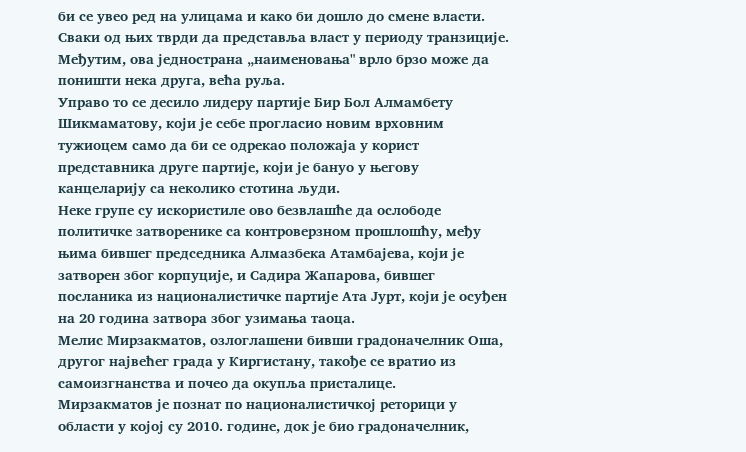би се увео ред на улицама и како би дошло до смене власти.
Сваки од њих тврди да представља власт у периоду транзиције.
Међутим, ова једнострана „наименовања" врло брзо може да поништи нека друга, већа руља.
Управо то се десило лидеру партије Бир Бол Алмамбету Шикмаматову, који је себе прогласио новим врховним тужиоцем само да би се одрекао положаја у корист представника друге партије, који је бануо у његову канцеларију са неколико стотина људи.
Неке групе су искористиле ово безвлашће да ослободе политичке затворенике са контроверзном прошлошћу, међу њима бившег председника Алмазбека Атамбајева, који је затворен због корпуције, и Садира Жапарова, бившег посланика из националистичке партије Ата Јурт, који је осуђен на 20 година затвора због узимања таоца.
Мелис Мирзакматов, озлоглашени бивши градоначелник Оша, другог највећег града у Киргистану, такође се вратио из самоизгнанства и почео да окупља присталице.
Мирзакматов је познат по националистичкој реторици у области у којој су 2010. године, док је био градоначелник,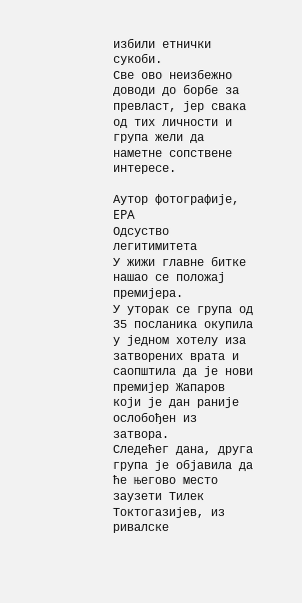избили етнички сукоби.
Све ово неизбежно доводи до борбе за превласт, јер свака од тих личности и група жели да наметне сопствене интересе.

Аутор фотографије, EPA
Одсуство легитимитета
У жижи главне битке нашао се положај премијера.
У уторак се група од 35 посланика окупила у једном хотелу иза затворених врата и саопштила да је нови премијер Жапаров који је дан раније ослобођен из затвора.
Следећег дана, друга група је објавила да ће његово место заузети Тилек Токтогазијев, из ривалске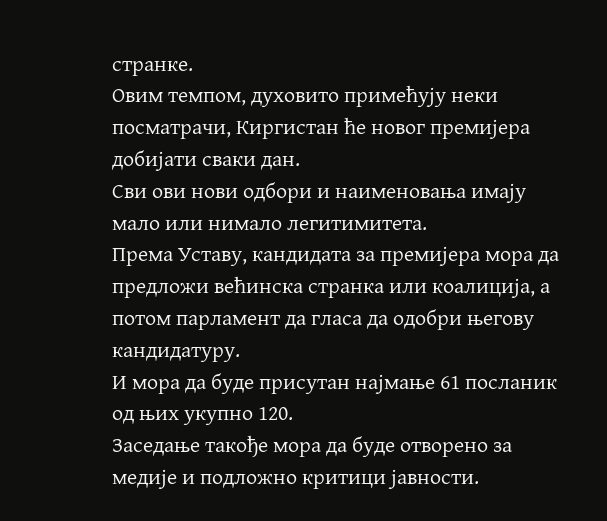странке.
Овим темпом, духовито примећују неки посматрачи, Киргистан ће новог премијера добијати сваки дан.
Сви ови нови одбори и наименовања имају мало или нимало легитимитета.
Према Уставу, кандидата за премијера мора да предложи већинска странка или коалиција, а потом парламент да гласа да одобри његову кандидатуру.
И мора да буде присутан најмање 61 посланик од њих укупно 120.
Заседање такође мора да буде отворено за медије и подложно критици јавности.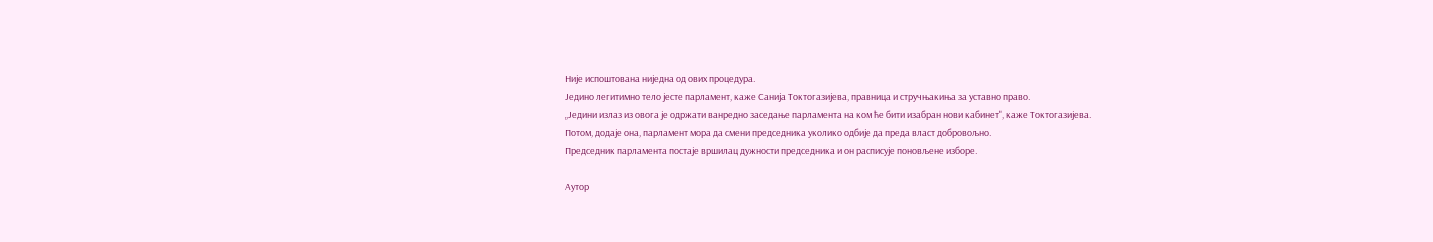Није испоштована ниједна од ових процедура.
Једино легитимно тело јесте парламент, каже Санија Токтогазијева, правница и стручњакиња за уставно право.
„Једини излаз из овога је одржати ванредно заседање парламента на ком ће бити изабран нови кабинет", каже Токтогазијева.
Потом, додаје она, парламент мора да смени председника уколико одбије да преда власт добровољно.
Председник парламента постаје вршилац дужности председника и он расписује поновљене изборе.

Аутор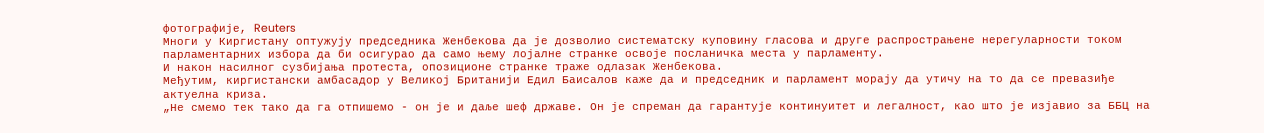фотографије, Reuters
Многи у Киргистану оптужују председника Женбекова да је дозволио систематску куповину гласова и друге распрострањене нерегуларности током парламентарних избора да би осигурао да само њему лојалне странке освоје посланичка места у парламенту.
И након насилног сузбијања протеста, опозиционе странке траже одлазак Женбекова.
Међутим, киргистански амбасадор у Великој Британији Едил Баисалов каже да и председник и парламент морају да утичу на то да се превазиђе актуелна криза.
„Не смемо тек тако да га отпишемо - он је и даље шеф државе. Он је спреман да гарантује континуитет и легалност, као што је изјавио за ББЦ на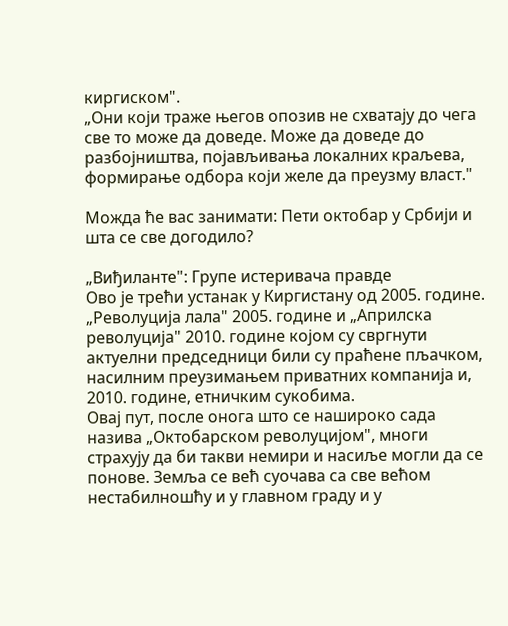киргиском".
„Они који траже његов опозив не схватају до чега све то може да доведе. Може да доведе до разбојништва, појављивања локалних краљева, формирање одбора који желе да преузму власт."

Можда ће вас занимати: Пети октобар у Србији и шта се све догодило?

„Виђиланте": Групе истеривача правде
Ово је трећи устанак у Киргистану од 2005. године.
„Револуција лала" 2005. године и „Априлска револуција" 2010. године којом су свргнути актуелни председници били су праћене пљачком, насилним преузимањем приватних компанија и, 2010. године, етничким сукобима.
Овај пут, после онога што се нашироко сада назива „Октобарском револуцијом", многи страхују да би такви немири и насиље могли да се понове. Земља се већ суочава са све већом нестабилношћу и у главном граду и у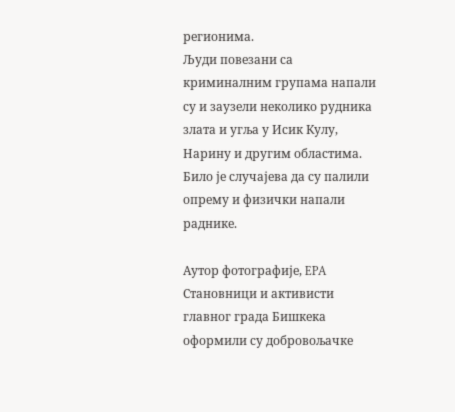регионима.
Људи повезани са криминалним групама напали су и заузели неколико рудника злата и угља у Исик Кулу, Нарину и другим областима.
Било је случајева да су палили опрему и физички напали раднике.

Аутор фотографије, EPA
Становници и активисти главног града Бишкека оформили су добровољачке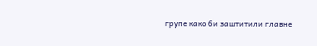групе како би заштитили главне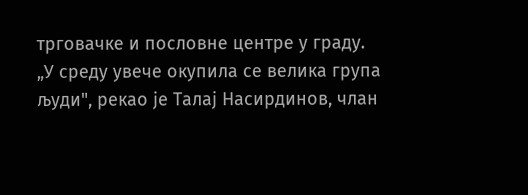трговачке и пословне центре у граду.
„У среду увече окупила се велика група људи", рекао је Талај Насирдинов, члан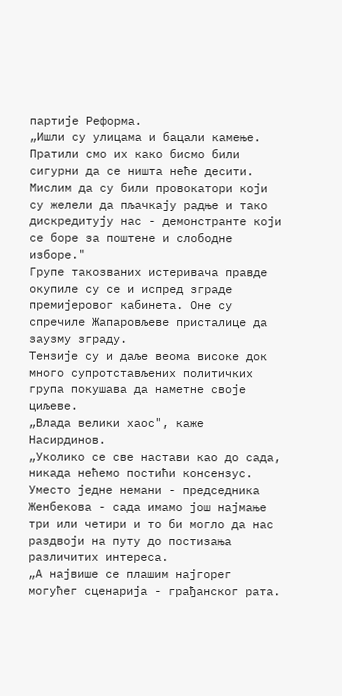партије Реформа.
„Ишли су улицама и бацали камење. Пратили смо их како бисмо били сигурни да се ништа неће десити. Мислим да су били провокатори који су желели да пљачкају радње и тако дискредитују нас - демонстранте који се боре за поштене и слободне изборе."
Групе такозваних истеривача правде окупиле су се и испред зграде премијеровог кабинета. Оне су спречиле Жапаровљеве присталице да заузму зграду.
Тензије су и даље веома високе док много супротстављених политичких група покушава да наметне своје циљеве.
„Влада велики хаос", каже Насирдинов.
„Уколико се све настави као до сада, никада нећемо постићи консензус. Уместо једне немани - председника Женбекова - сада имамо још најмање три или четири и то би могло да нас раздвоји на путу до постизања различитих интереса.
„А највише се плашим најгорег могућег сценарија - грађанског рата.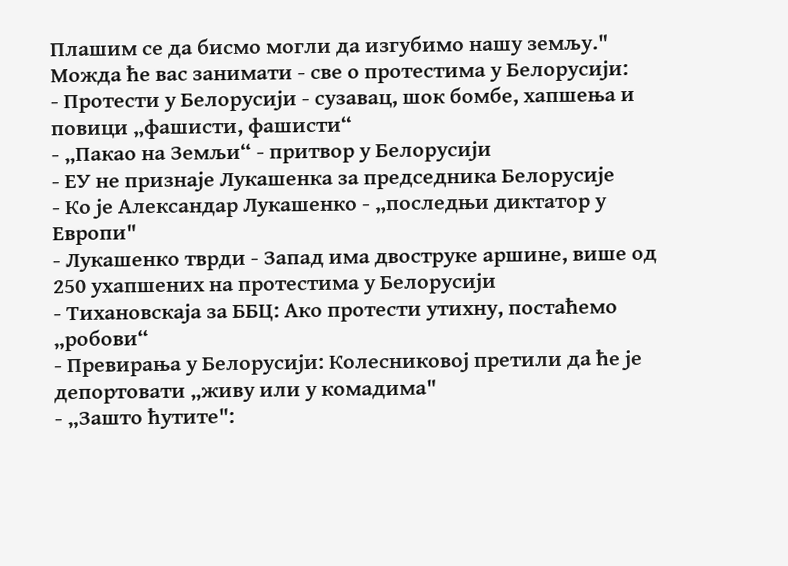Плашим се да бисмо могли да изгубимо нашу земљу."
Можда ће вас занимати - све о протестима у Белорусији:
- Протести у Белорусији - сузавац, шок бомбе, хапшењa и повици „фашисти, фашисти“
- „Пакао на Земљи“ - притвор у Белорусији
- ЕУ не признаје Лукашенка за председника Белорусије
- Ко је Александар Лукашенко - „последњи диктатор у Европи"
- Лукашенко тврди - Запад има двоструке аршине, више од 250 ухапшених на протестима у Белорусији
- Тихановскаја за ББЦ: Ако протести утихну, постаћемо „робови“
- Превирања у Белорусији: Колесниковој претили да ће је депортовати „живу или у комадима"
- „Зашто ћутите":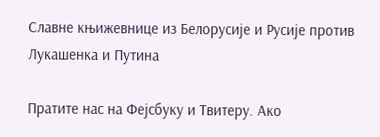Славне књижевнице из Белорусије и Русије против Лукашенка и Путина

Пратите нас на Фејсбуку и Твитеру. Ако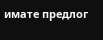имате предлог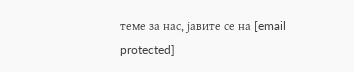теме за нас, јавите се на [email protected]